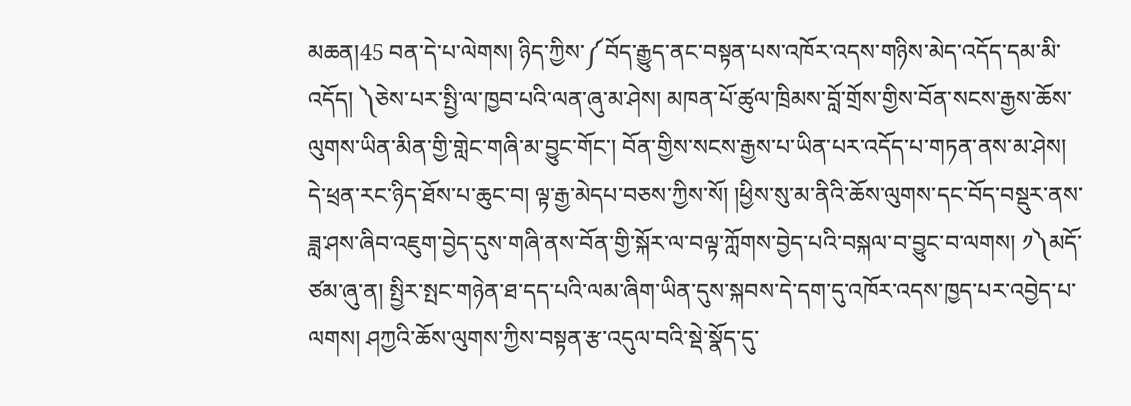མཆན།45 བན་དེ་པ་ལེགས། ཉིད་ཀྱིས་༼བོད་རྒྱུད་ནང་བསྟན་པས་འཁོར་འདས་གཉིས་མེད་འདོད་དམ་མི་འདོད། ༽ཅེས་པར་སྤྱི་ལ་ཁྱབ་པའི་ལན་ཞུ་མ་ཤེས། མཁན་པོ་ཚུལ་ཁྲིམས་བློ་གྲོས་གྱིས་བོན་སངས་རྒྱས་ཆོས་ལུགས་ཡིན་མིན་གྱི་གླེང་གཞི་མ་བྱུང་གོང་། བོན་གྱིས་སངས་རྒྱས་པ་ཡིན་པར་འདོད་པ་གཏན་ནས་མ་ཤེས། དེ་ཕྲན་རང་ཉིད་ཐོས་པ་ཆུང་བ། ལྟ་རྒྱ་མེདཔ་བཅས་ཀྱིས་སོ། །ཕྱིས་སུ་མ་ནིའི་ཆོས་ལུགས་དང་བོད་བསྡུར་ནས་ཟླ་ཤས་ཞིབ་འཇུག་བྱེད་དུས་གཞི་ནས་བོན་གྱི་སྐོར་ལ་བལྟ་ཀློགས་བྱེད་པའི་བསྐལ་བ་བྱུང་བ་ལགས། ༡༽མདོ་ཙམ་ཞུ་ན། སྤྱིར་སྤང་གཉེན་ཐ་དད་པའི་ལམ་ཞིག་ཡིན་དུས་སྐབས་དེ་དག་དུ་འཁོར་འདས་ཁྱད་པར་འབྱེད་པ་ལགས། ཤཀྱའི་ཆོས་ལུགས་ཀྱིས་བསྟན་རྩ་འདུལ་བའི་སྡེ་སྣོད་དུ་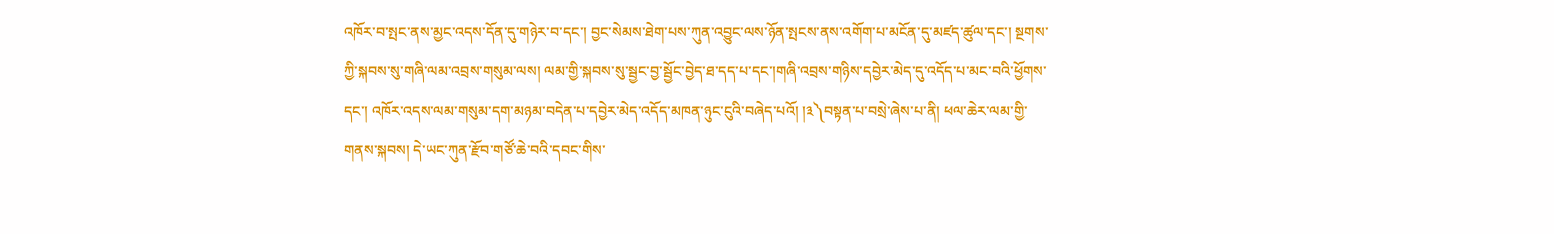འཁོར་བ་སྤང་ནས་མྱང་འདས་དོན་དུ་གཉེར་བ་དང་། བྱང་སེམས་ཐེག་པས་ཀུན་འབྱུང་ལས་ཉོན་སྤངས་ནས་འགོག་པ་མངོན་དུ་མཛད་ཚུལ་དང་། སྔགས་ཀྱི་སྐབས་སུ་གཞི་ལམ་འབྲས་གསུམ་ལས། ལམ་གྱི་སྐབས་སུ་སྦྱང་བྱ་སྦྱོང་བྱེད་ཐ་དད་པ་དང་།གཞི་འབྲས་གཉིས་དབྱེར་མེད་དུ་འདོད་པ་མང་བའི་ཕྱོགས་དང་། འཁོར་འདས་ལམ་གསུམ་དག་མཉམ་བདེན་པ་དབྱེར་མེད་འདོད་མཁན་ཉུང་ངུའི་བཞེད་པའོ། །༣༽བསྟན་པ་བསྲེ་ཞེས་པ་ནི། ཕལ་ཆེར་ལམ་གྱི་གནས་སྐབས། དེ་ཡང་ཀུན་རྫོབ་གཙོ་ཆེ་བའི་དབང་གིས་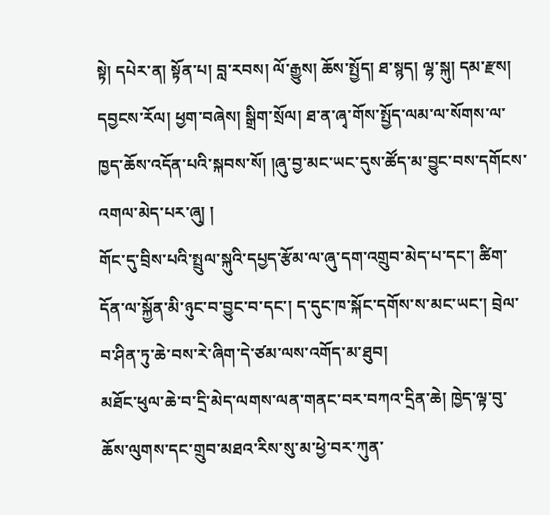སྟེ། དཔེར་ན། སྟོན་པ། བླ་རབས། ལོ་རྒྱུས། ཆོས་སྤྱོད། ཐ་སྙད། ལྷ་སྐུ། དམ་རྫས། དབྱངས་རོལ། ཕྱག་བཞེས། སྒྲིག་སྲོལ། ཐ་ན་ཞྭ་གོས་སྤྱོད་ལམ་ལ་སོགས་ལ་ཁྱད་ཆོས་འདོན་པའི་སྐབས་སོ། །ཞུ་བྱ་མང་ཡང་དུས་ཚོད་མ་བྱུང་བས་དགོངས་འགལ་མེད་པར་ཞུ། །
གོང་དུ་བྲིས་པའི་སྤྲུལ་སྐུའི་དཔྱད་རྩོམ་ལ་ཞུ་དག་འགྲུབ་མེད་པ་དང་། ཚིག་དོན་ལ་སྐྱོན་མི་ཉུང་བ་བྱུང་བ་དང་། ད་དུང་ཁ་སྐོང་དགོས་ས་མང་ཡང་། བྲེལ་བ་ཤིན་ཏུ་ཆེ་བས་རེ་ཞིག་དེ་ཙམ་ལས་འགོད་མ་ཐུབ།
མཐོང་ཕུལ་ཆེ་བ་དྲི་མེད་ལགས་ལན་གནང་བར་བཀའ་དྲིན་ཆེ། ཁྱེད་ལྟ་བུ་ཆོས་ལུགས་དང་གྲུབ་མཐའ་རིས་སུ་མ་ཕྱེ་བར་ཀུན་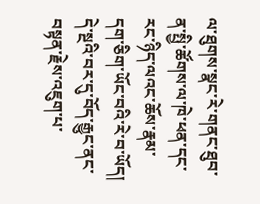ལ་ཐུགས་སྣང་རེ་གནང་ཐུབ་ན་སྤྱི་ཚོགས་ལ་ཁེ་ཕན་དང་རང་ཉིད་ལའང་ཆོས་རྣམ་དག་ཅིག་ཡོང་བའི་རེ་བ་ཡོད། དེ་སྔའི་བར་དུ་བོད་རྒྱུང་ནང་བསྟན་རྗེས་འཇུག་པ་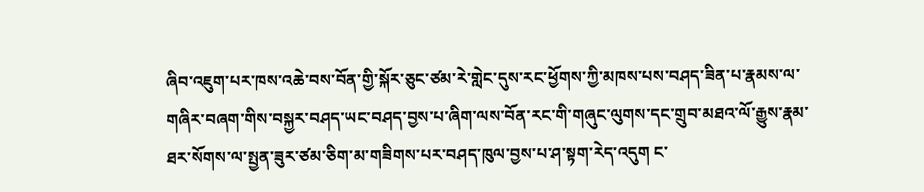ཞིབ་འཇུག་པར་ཁས་འཆེ་བས་བོན་གྱི་སྐོར་ཅུང་ཙམ་རེ་གླེང་དུས་རང་ཕྱོགས་ཀྱི་མཁས་པས་བཤད་ཟིན་པ་རྣམས་ལ་གཞིར་བཞག་གིས་བསྐྱར་བཤད་ཡང་བཤད་བྱས་པ་ཞིག་ལས་བོན་རང་གི་གཞུང་ལུགས་དང་གྲུབ་མཐའ་ལོ་རྒྱུས་རྣམ་ཐར་སོགས་ལ་སྤྱན་ཟུར་ཙམ་ཅིག་མ་གཟིགས་པར་བཤད་ཁུལ་བྱས་པ་ཤ་སྟག་རེད་འདུག ང་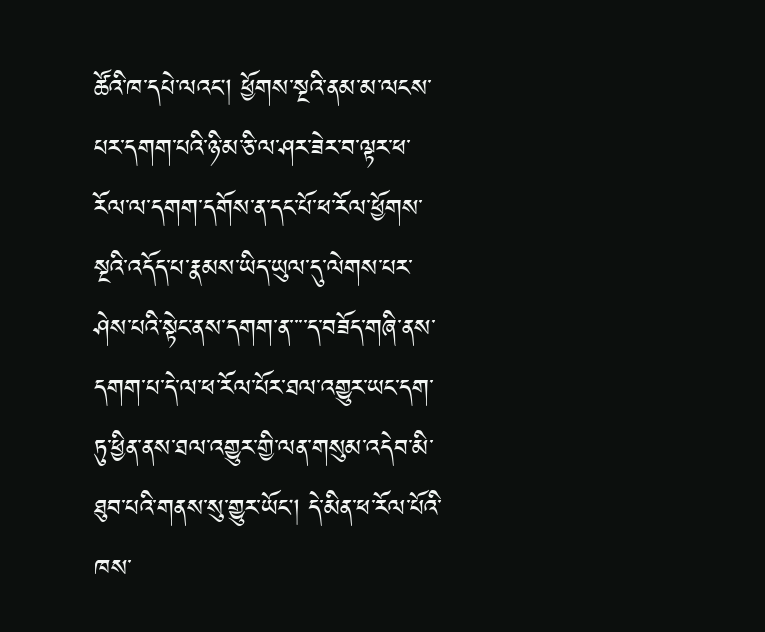ཚོའི་ཁ་དཔེ་ལའང། ཕྱོགས་སྔའི་ནམ་མ་ལངས་པར་དགག་པའི་ཉི་མ་ཅི་ལ་ཤར་ཟེར་བ་ལྟར་ཕ་རོལ་ལ་དགག་དགོས་ན་དང་པོ་ཕ་རོལ་ཕྱོགས་སྔའི་འདོད་པ་རྣམས་ཡིད་ཡུལ་དུ་ལེགས་པར་ཤེས་པའི་སྟེང་ནས་དགག་ན་་་་ད་བཟོད་གཞི་ནས་དགག་པ་དེ་ལ་ཕ་རོལ་པོར་ཐལ་འགྱུར་ཡང་དག་ཏུ་ཕྱིན་ནས་ཐལ་འགྱུར་གྱི་ལན་གསུམ་འདེབ་མི་ཐུབ་པའི་གནས་སུ་གྱུར་ཡོང། དེ་མིན་ཕ་རོལ་པོའི་ཁས་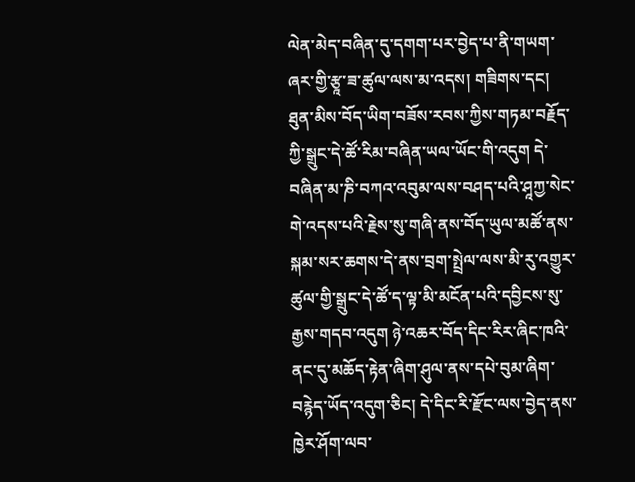ལེན་མེད་བཞིན་དུ་དགག་པར་བྱེད་པ་ནི་གཡག་ཞར་གྱི་རྩཱ་ཟ་ཚུལ་ལས་མ་འདས། གཟིགས་དང། ཐུན་མིས་བོད་ཡིག་བཟོས་རབས་ཀྱིས་གཏམ་བརྗོད་ཀྱི་སྒྲུང་དེ་ཚོ་རིམ་བཞིན་ཡལ་ཡོང་གི་འདུག དེ་བཞིན་མ་ཎི་བཀའ་འབུམ་ལས་བཤད་པའི་ཤཱཀྱ་སེང་གེ་འདས་པའི་རྗེས་སུ་གཞི་ནས་བོད་ཡུལ་མཚོ་ནས་སྐམ་སར་ཆགས་དེ་ནས་བྲག་སྤྲེལ་ལས་མི་རུ་འགྱུར་ཚུལ་གྱི་སྒྲུང་དེ་ཚོ་ད་ལྟ་མི་མངོན་པའི་དབྱིངས་སུ་རྒྱས་གདབ་འདུག ཉེ་འཆར་བོད་དིང་རིར་ཞིང་ཁའི་ནང་དུ་མཆོད་རྟེན་ཞིག་ཤུལ་ནས་དཔེ་བུམ་ཞིག་བརྙེད་ཡོད་འདུག་ཅིང། དེ་དིང་རི་རྫོང་ལས་བྱེད་ནས་ཁྱེར་ཤོག་ལབ་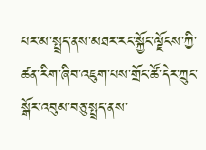པར་མ་སྤྲད་ནས་མཐར་རང་སྐྱོང་ལྗོངས་ཀྱི་ཚན་རིག་ཞིབ་འཇུག་པས་གྲོང་ཚོ་དེར་ཀྲུང་སྒོར་འབུམ་བཅུ་སྤྲད་ནས་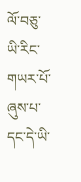ལོ་བཅུ་ཡི་རིང་གཡར་པོ་ཞུས་པ་དང་དེ་ཡི་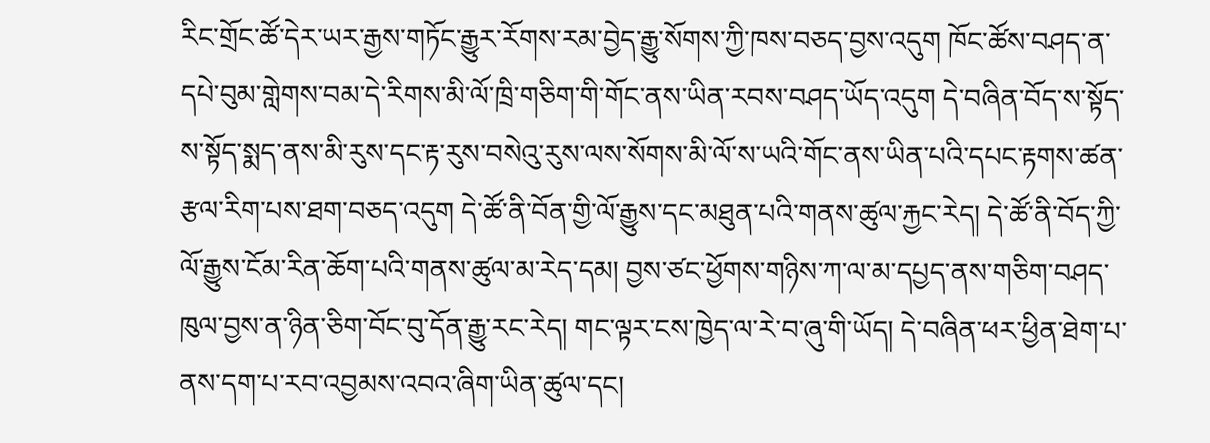རིང་གྲོང་ཚོ་དེར་ཡར་རྒྱས་གཏོང་རྒྱུར་རོགས་རམ་བྱེད་རྒྱུ་སོགས་ཀྱི་ཁས་བཅད་བྱས་འདུག ཁོང་ཚོས་བཤད་ན་དཔེ་བུམ་གླེགས་བམ་དེ་རིགས་མི་ལོ་ཁྲི་གཅིག་གི་གོང་ནས་ཡིན་རབས་བཤད་ཡོད་འདུག དེ་བཞིན་བོད་ས་སྟོད་ས་སྟོད་སྨད་ནས་མི་རུས་དང་རྟ་རུས་བསེའུ་རུས་ལས་སོགས་མི་ལོ་ས་ཡའི་གོང་ནས་ཡིན་པའི་དཔང་རྟགས་ཚན་རྩལ་རིག་པས་ཐག་བཅད་འདུག དེ་ཚོ་ནི་བོན་གྱི་ལོ་རྒྱུས་དང་མཐུན་པའི་གནས་ཚུལ་རྐྱང་རེད། དེ་ཚོ་ནི་བོད་ཀྱི་ལོ་རྒྱུས་ངོམ་རིན་ཆོག་པའི་གནས་ཚུལ་མ་རེད་དམ། བྱས་ཙང་ཕྱོགས་གཉིས་ཀ་ལ་མ་དཔྱད་ནས་གཅིག་བཤད་ཁུལ་བྱས་ན་ཉིན་ཅིག་བོང་བུ་དོན་རྒྱུ་རང་རེད། གང་ལྟར་ངས་ཁྱེད་ལ་རེ་བ་ཞུ་གི་ཡོད། དེ་བཞིན་ཕར་ཕྱིན་ཐེག་པ་ནས་དག་པ་རབ་འབྱམས་འབའ་ཞིག་ཡིན་ཚུལ་དང།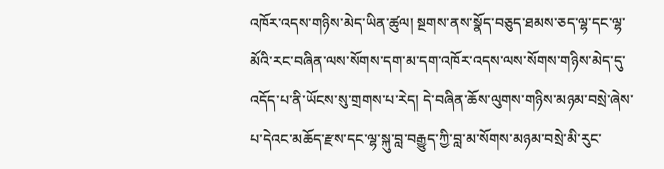འཁོར་འདས་གཉིས་མེད་ཡིན་ཚུལ། སྔགས་ནས་སྣོད་བཅུད་ཐམས་ཅད་ལྷ་དང་ལྷ་མོའི་རང་བཞིན་ལས་སོགས་དག་མ་དག་འཁོར་འདས་ལས་སོགས་གཉིས་མེད་དུ་འདོད་པ་ནི་ཡོངས་སུ་གྲགས་པ་རེད། དེ་བཞིན་ཆོས་ལུགས་གཉིས་མཉམ་བསྲེ་ཞེས་པ་དེའང་མཆོད་རྫས་དང་ལྷ་སྐུ་བླ་བརྒྱུད་ཀྱི་བླ་མ་སོགས་མཉམ་བསྲེ་མི་རུང་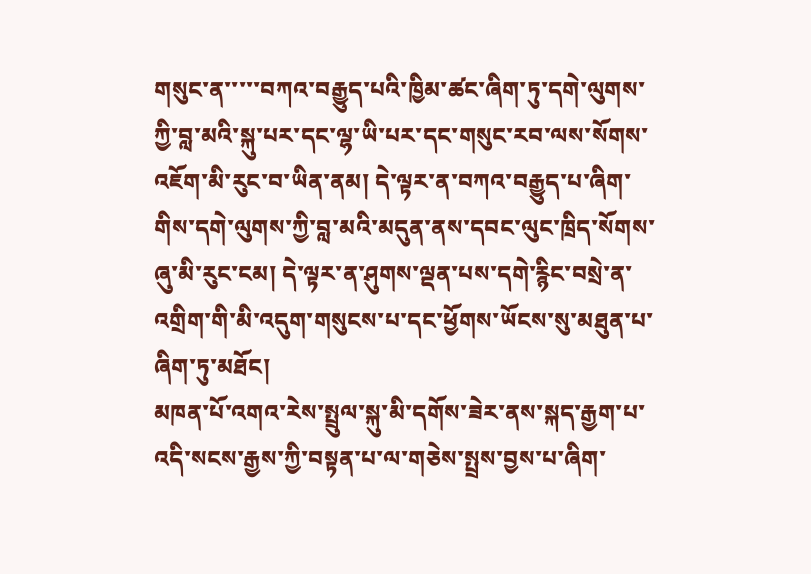གསུང་ན་་་་་བཀའ་བརྒྱུད་པའི་ཁྱིམ་ཚང་ཞིག་ཏུ་དགེ་ལུགས་ཀྱི་བླ་མའི་སྐུ་པར་དང་ལྷ་ཡི་པར་དང་གསུང་རབ་ལས་སོགས་འཇོག་མི་རུང་བ་ཡིན་ནམ། དེ་ལྟར་ན་བཀའ་བརྒྱུད་པ་ཞིག་གིས་དགེ་ལུགས་ཀྱི་བླ་མའི་མདུན་ནས་དབང་ལུང་ཁྲིད་སོགས་ཞུ་མི་རུང་ངམ། དེ་ལྟར་ན་ཤུགས་ལྡན་པས་དགེ་རྙིང་བསྲེ་ན་འགྲིག་གི་མི་འདུག་གསུངས་པ་དང་ཕྱོགས་ཡོངས་སུ་མཐུན་པ་ཞིག་ཏུ་མཐོང།
མཁན་པོ་འགའ་རེས་སྤྲུལ་སྐུ་མི་དགོས་ཟེར་ནས་སྐད་རྒྱག་པ་འདི་སངས་རྒྱས་ཀྱི་བསྟན་པ་ལ་གཅེས་སྤྲས་བྱས་པ་ཞིག་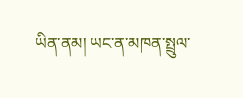ཡིན་ནམ། ཡང་ན་མཁན་སྤྲུལ་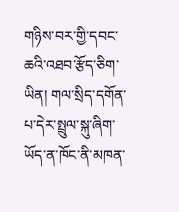གཉིས་བར་གྱི་དབང་ཆའི་འཐབ་རྩོད་ཅིག་ཡིན། གལ་སྲིད་དགོན་པ་དེར་སྤྲུལ་སྐུ་ཞིག་ཡོད་ན་ཁོང་ནི་མཁན་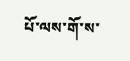པོ་ལས་གོ་ས་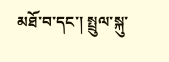མཐོ་བ་དང་། སྤྲུལ་སྐུ་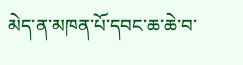མེད་ན་མཁན་པོ་དབང་ཆ་ཆེ་བ་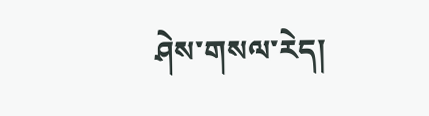ཤེས་གསལ་རེད།